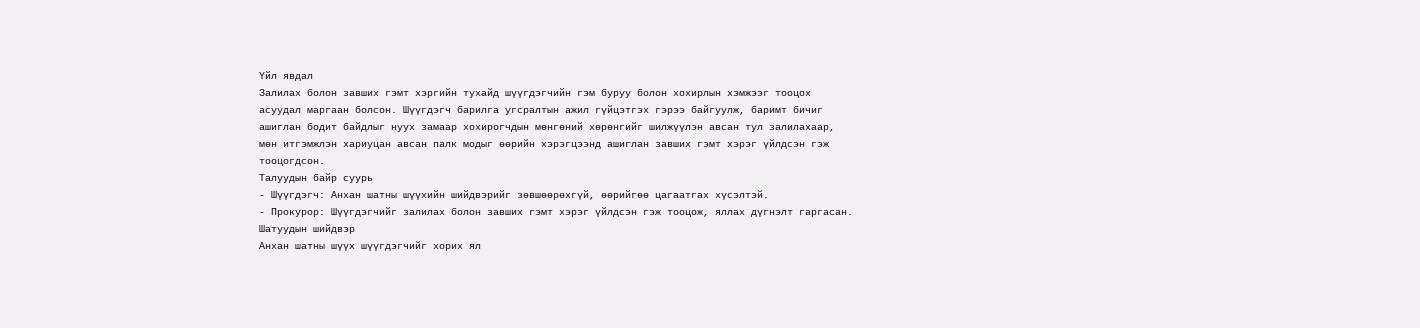Үйл явдал
Залилах болон завших гэмт хэргийн тухайд шүүгдэгчийн гэм буруу болон хохирлын хэмжээг тооцох асуудал маргаан болсон. Шүүгдэгч барилга угсралтын ажил гүйцэтгэх гэрээ байгуулж, баримт бичиг ашиглан бодит байдлыг нуух замаар хохирогчдын мөнгөний хөрөнгийг шилжүүлэн авсан тул залилахаар, мөн итгэмжлэн хариуцан авсан палк модыг өөрийн хэрэгцээнд ашиглан завших гэмт хэрэг үйлдсэн гэж тооцогдсон.
Талуудын байр суурь
- Шүүгдэгч: Анхан шатны шүүхийн шийдвэрийг зөвшөөрөхгүй, өөрийгөө цагаатгах хүсэлтэй.
- Прокурор: Шүүгдэгчийг залилах болон завших гэмт хэрэг үйлдсэн гэж тооцож, яллах дүгнэлт гаргасан.
Шатуудын шийдвэр
Анхан шатны шүүх шүүгдэгчийг хорих ял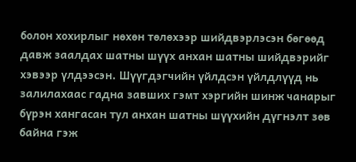болон хохирлыг нөхөн төлөхээр шийдвэрлэсэн бөгөөд давж заалдах шатны шүүх анхан шатны шийдвэрийг хэвээр үлдээсэн. Шүүгдэгчийн үйлдсэн үйлдлүүд нь залилахаас гадна завших гэмт хэргийн шинж чанарыг бүрэн хангасан тул анхан шатны шүүхийн дүгнэлт зөв байна гэж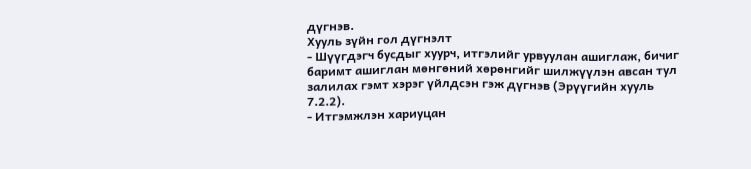дүгнэв.
Хууль зүйн гол дүгнэлт
- Шүүгдэгч бусдыг хуурч, итгэлийг урвуулан ашиглаж, бичиг баримт ашиглан мөнгөний хөрөнгийг шилжүүлэн авсан тул залилах гэмт хэрэг үйлдсэн гэж дүгнэв (Эрүүгийн хууль 7.2.2).
- Итгэмжлэн хариуцан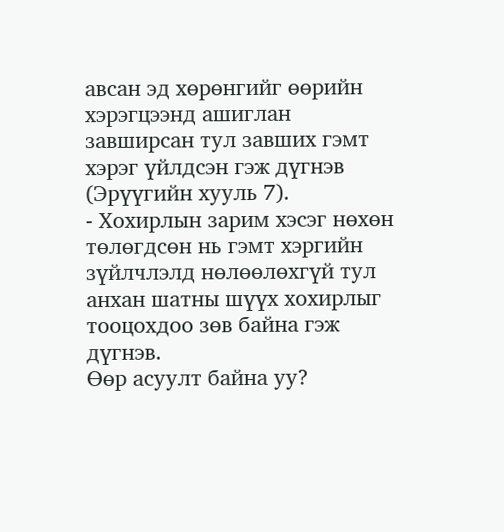авсан эд хөрөнгийг өөрийн хэрэгцээнд ашиглан завширсан тул завших гэмт хэрэг үйлдсэн гэж дүгнэв (Эрүүгийн хууль 7).
- Хохирлын зарим хэсэг нөхөн төлөгдсөн нь гэмт хэргийн зүйлчлэлд нөлөөлөхгүй тул анхан шатны шүүх хохирлыг тооцохдоо зөв байна гэж дүгнэв.
Өөр асуулт байна уу?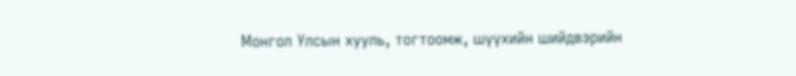Монгол Улсын хууль, тогтоомж, шүүхийн шийдвэрийн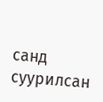санд суурилсан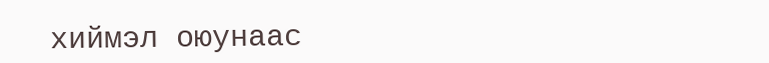хиймэл оюунаас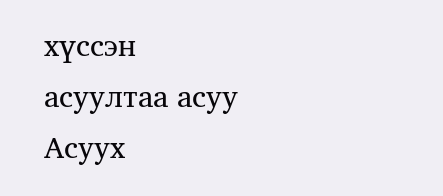хүссэн асуултаа асуу
Асуух